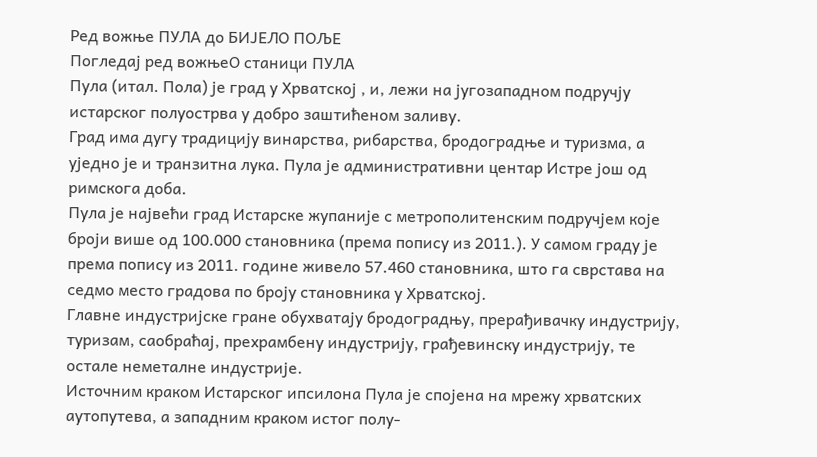Ред вожње ПУЛА до БИЈЕЛО ПОЉЕ
Погледај ред вожњеО станици ПУЛА
Пула (итал. Пола) је град у Хрватској , и, лежи на југозападном подручју истарског полуострва у добро заштићеном заливу.
Град има дугу традицију винарства, рибарства, бродоградње и туризма, а уједно је и транзитна лука. Пула је административни центар Истре још од римскога доба.
Пула је највећи град Истарске жупаније с метрополитенским подручјем које броји више од 100.000 становника (према попису из 2011.). У самом граду је према попису из 2011. године живело 57.460 становника, што га сврстава на седмо место градова по броју становника у Хрватској.
Главне индустријске гране обухватају бродоградњу, прерађивачку индустрију, туризам, саобраћај, прехрамбену индустрију, грађевинску индустрију, те остале неметалне индустрије.
Источним краком Истарског ипсилона Пула је спојена на мрежу хрватских аутопутева, а западним краком истог полу-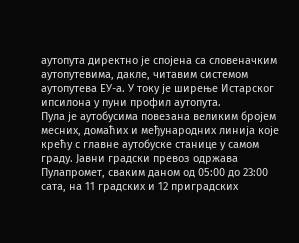аутопута директно је спојена са словеначким аутопутевима, дакле, читавим системом аутопутева ЕУ-а. У току је ширење Истарског ипсилона у пуни профил аутопута.
Пула је аутобусима повезана великим бројем месних, домаћих и међународних линија које крећу с главне аутобуске станице у самом граду. Јавни градски превоз одржава Пулапромет, сваким даном од 05:00 до 23:00 сата, на 11 градских и 12 приградских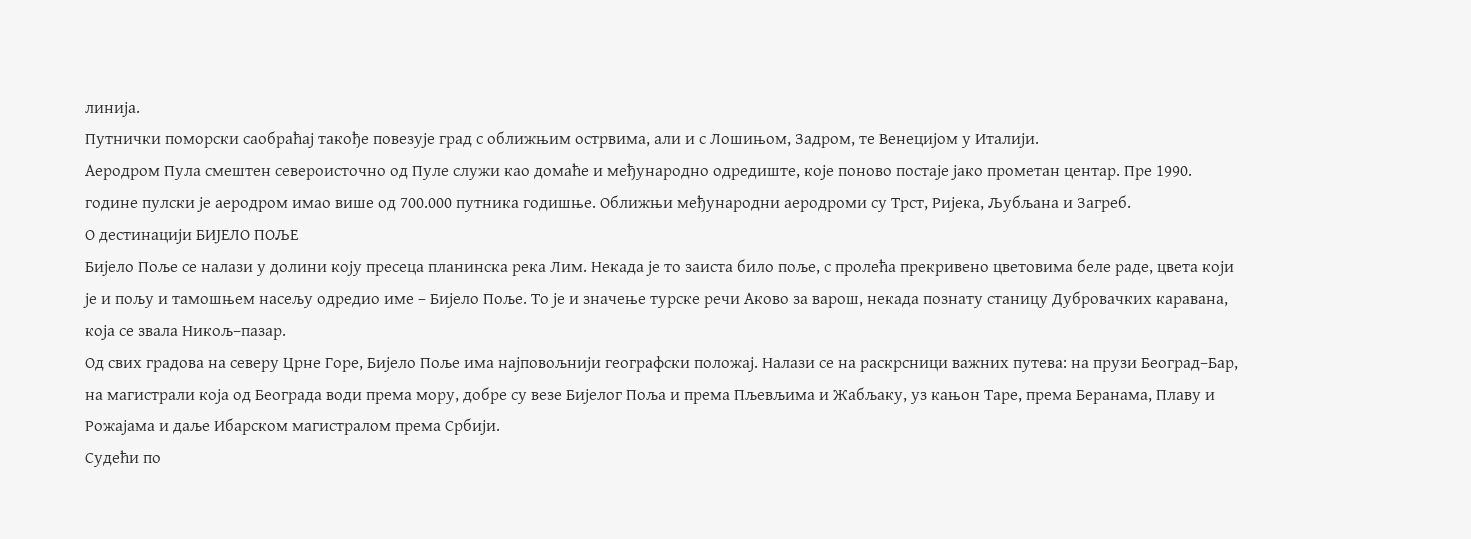линија.
Путнички поморски саобраћај такође повезује град с оближњим острвима, али и с Лошињом, Задром, те Венецијом у Италији.
Аеродром Пула смештен североисточно од Пуле служи као домаће и међународно одредиште, које поново постаје јако прометан центар. Пре 1990. године пулски је аеродром имао више од 700.000 путника годишње. Оближњи међународни аеродроми су Трст, Ријека, Љубљана и Загреб.
О дестинацији БИЈЕЛО ПОЉЕ
Бијело Поље се налази у долини коју пресеца планинска река Лим. Некада је то заиста било поље, с пролећа прекривено цветовима беле раде, цвета који је и пољу и тамошњем насељу одредио име – Бијело Поље. То је и значење турске речи Аково за варош, некада познату станицу Дубровачких каравана, која се звала Никољ–пазар.
Од свих градова на северу Црне Горе, Бијело Поље има најповољнији географски положај. Налази се на раскрсници важних путева: на прузи Београд–Бар, на магистрали која од Београда води према мору, добре су везе Бијелог Поља и према Пљевљима и Жабљаку, уз кањон Таре, према Беранама, Плаву и Рожајама и даље Ибарском магистралом према Србији.
Судећи по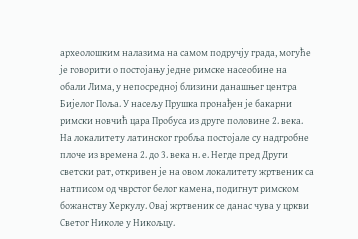археолошким налазима на самом подручју града, могуће је говорити о постојању једне римске насеобине на обали Лима, у непосредној близини данашњег центра Бијелог Поља. У насељу Прушка пронађен је бакарни римски новчић цара Пробуса из друге половине 2. века. На локалитету латинског гробља постојале су надгробне плоче из времена 2. до 3. века н. е. Негде пред Други светски рат, откривен је на овом локалитету жртвеник са натписом од чврстог белог камена, подигнут римском божанству Херкулу. Овај жртвеник се данас чува у цркви Светог Николе у Никољцу.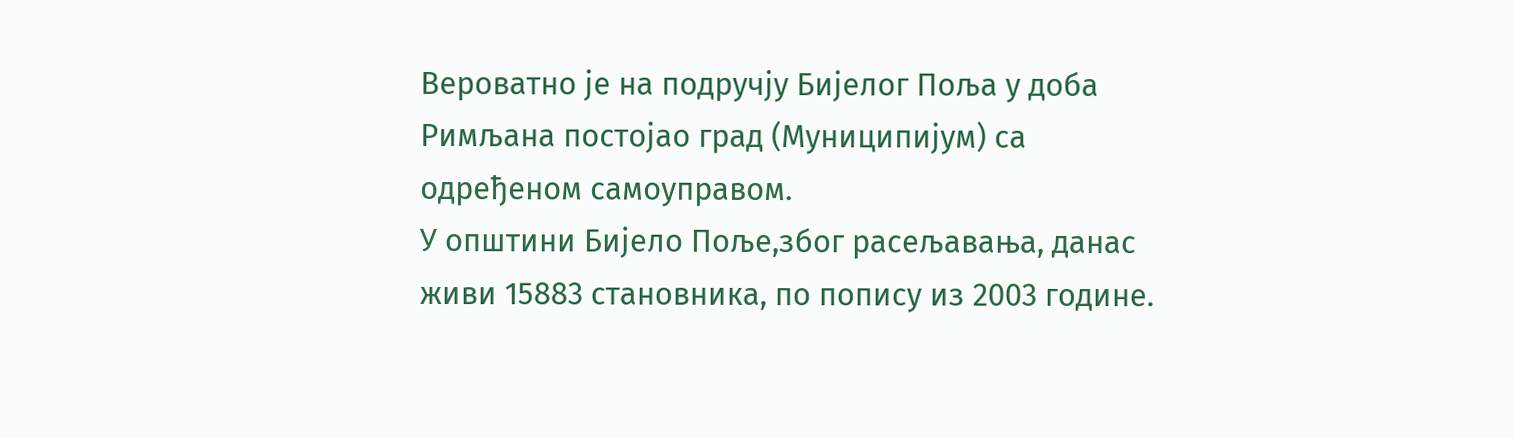Вероватно је на подручју Бијелог Поља у доба Римљана постојао град (Муниципијум) са одређеном самоуправом.
У општини Бијело Поље,због расељавања, данас живи 15883 становника, по попису из 2003 године.